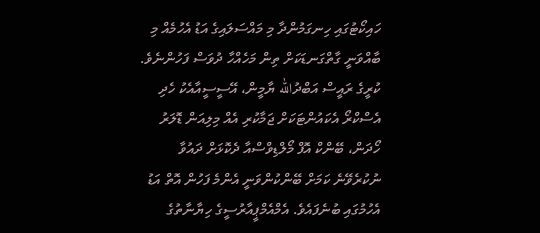ހައިކޯޓުގައި ހިނގަމުންދާ މި މައްސަލައިގެ އަޑު އެހުމެއް މި ބާއްވަނީ ގާތްގަނޑަކަށް ތިން މަހެއްހާ ދުވަސް ފަހުންނެވެ.
ކުރީގެ ރައީސް އަބްދުالله ޔާމީން، އޭސީސީއާއެކު ހެދި އެސްކްރޯ އެކައުންޓަކަށް ޖަމާކުރި އެއް މިލިއަން ޑޮލަރު ހޯދަން، ބޭންކް އޮފް މޯލްޑިވްސްއާ ދެކޮޅަށް ދައުވާ ނުކުރެވޭނެ ކަމަށް ބޭންކުންވަނީ އެންމެ ފަހުން އޮތް އަޑު އެހުމުގައި ބުނެފައެވެ. އެމްއެމްޕީއާރުސީގެ ހިޔާނާތުގެ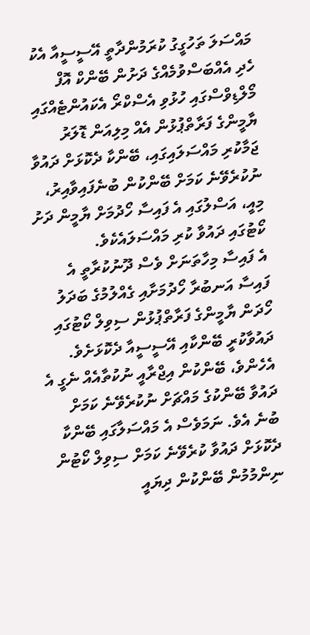މައްސަލަ ތަހުގީގު ކުރަމުންދާތީ އޭސީސީއާ އެކު ހެދި އެއްބަސްވުމެއްގެ ދަށުން ބޭންކް އޮފް މޯލްޑިވްސްގައި ހުޅުވި އެސްކްރޯ އެކައުންޓެއްގައި ޔާމީންގެ ފަރާތްޕުޅުން އެއް މިލިއަން ޑޮލަރު ޖަމާކުރި މައްސަލައިގައި، ބޭންކާ ދެކޮޅަށް ދައުވާ ނުކުރެވޭނެ ކަމަށް ބޭންކުން ބުނެފައިވާއިރު، މިއީ، އަސްލުގައި އެ ފައިސާ ހޯދުމަށް ޔާމީން ދަށު ކޯޓުގައި ދައުވާ ކުރި މައްސަލައެކެވެ.
އެ ފައިސާ މިހާތަނަށް ވެސް ދޫނުކުރާތީ އެ ފައިސާ އަނބުރާ ހޯދުމަށާއި ގެއްލުމުގެ ބަދަލު ހޯދަން ޔާމީންގެ ފަރާތްޕުޅުން ސިވިލް ކޯޓުގައި ދައުވާކުރީ ބޭންކާއި އޭސީސީއާ ދެކޮޅަށެވެ. އެހެންވެ، ބޭންކުން އިޖްރާއީ ނުކުތާއެއް ނެގީ އެ ދައުވާ ބޭންކުގެ މައްޗަށް ނުކުރެވޭނެ ކަމަށް ބުނެ އެވެ. ނަމަވެސް އެ މައްސަލާގައި ބޭންކާ ދެކޮޅަށް ދައުވާ ކުރެވޭނެ ކަމަށް ސިވިލް ކޯޓުން ނިންމުމުން ބޭންކުން ދިޔައީ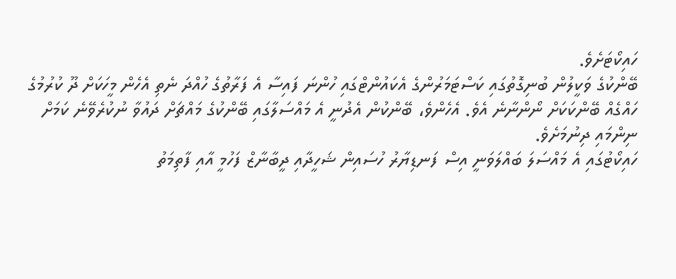ހައިކޯޓަށެވެ.
ބޭންކުގެ ވަކީލުން ބުނިގޮތުގައި ކަސްޓަމަރުންގެ އެކައުންޓްގައި ހުންނަ ފައިސާ އެ ފަރާތުގެ ހުއްދަ ނެތި އެހެން މީހަކަށް ދޫ ކުރުމުގެ ހައްގެއް ބޭންކަކަށް ނޯންނާނެ އެވެ. އެހެންވެ، ބޭންކުން އެދުނީ އެ މައްސަލާގައި ބޭންކުގެ މައްޗަށް ދައުވާ ނުކުރެވޭނެ ކަމަށް ނިންމައި ދިނުމަށެވެ.
ހައިކޯޓުގައި އެ މައްސަލަ ބައްލަވަނީ އިސް ފަނޑިޔާރު ހުސައިން ޝަހީދާއި ދީބާނާޒް ފަހުމީ އާއި ފާތިމަތު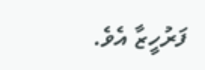ފަރުހީޒާ އެވެ.